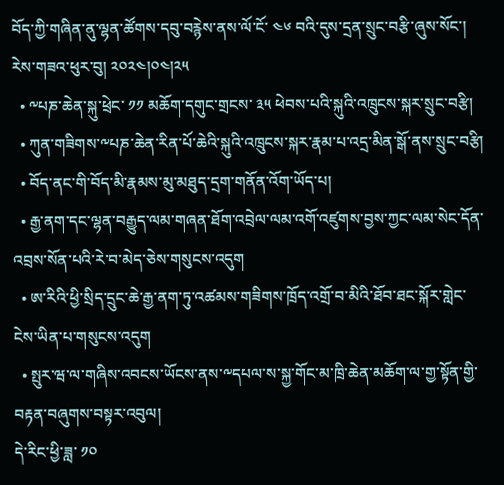བོད་ཀྱི་གཞིན་ནུ་ལྷན་ཚོགས་དབུ་བརྙེས་ནས་ལོ་ངོ་ ༤༦ བའི་དུས་དྲན་སྲུང་བརྩི་ཞུས་སོང་།
རེས་གཟའ་ཕུར་བུ། ༢༠༢༤།༠༤།༢༥
  • ༸པཎ་ཆེན་སྐུ་ཕྲེང་ ༡༡ མཆོག་དགུང་གྲངས་ ༣༥ ཕེབས་པའི་སྐུའི་འཁྲུངས་སྐར་སྲུང་བརྩི།
  • ཀུན་གཟིགས་༸པཎ་ཆེན་རིན་པོ་ཆེའི་སྐུའི་འཁྲུངས་སྐར་རྣམ་པ་འདྲ་མིན་སྒོ་ནས་སྲུང་བརྩི།
  • བོད་ནང་གི་བོད་མི་རྣམས་མུ་མཐུད་དྲག་གནོན་འོག་ཡོད་པ།
  • རྒྱ་ནག་དང་ལྷན་བརྒྱུད་ལམ་གཞན་ཐོག་འབྲེལ་ལམ་འགོ་འཛུགས་བྱས་ཀྱང་ལམ་སེང་དོན་འབྲས་སོན་པའི་རེ་བ་མེད་ཅེས་གསུངས་འདུག
  • ཨ་རིའི་ཕྱི་སྲིད་དྲུང་ཆེ་རྒྱ་ནག་ཏུ་འཚམས་གཟིགས་ཁྲོད་འགྲོ་བ་མིའི་ཐོབ་ཐང་སྐོར་གླེང་ངེས་ཡིན་པ་གསུངས་འདུག
  • སྤུར་ཝ་ལ་གཞིས་འབངས་ཡོངས་ནས་༸དཔལ་ས་སྐྱ་གོང་མ་ཁྲི་ཆེན་མཆོག་ལ་གྱ་སྟོན་གྱི་བརྟན་བཞུགས་བསྟར་འབུལ།
དེ་རིང་ཕྱི་ཟླ་ ༡༠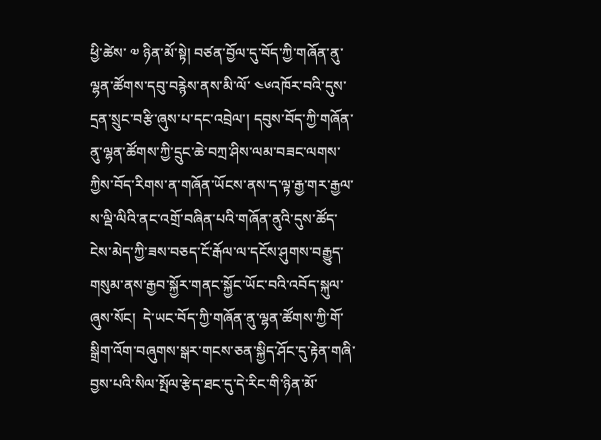ཕྱི་ཚེས་ ༧ ཉིན་མོ་སྟེ། བཙན་བྱོལ་དུ་བོད་ཀྱི་གཞོན་ནུ་ལྷན་ཚོགས་དབུ་བརྙེས་ནས་མི་ལོ་ ༤༦འཁོར་བའི་དུས་དྲན་སྲུང་བརྩི་ཞུས་པ་དང་འབྲེལ་། དབུས་བོད་ཀྱི་གཞོན་ནུ་ལྷན་ཚོགས་ཀྱི་དྲུང་ཆེ་བཀྲ་ཤིས་ལམ་བཟང་ལགས་ཀྱིས་བོད་རིགས་ན་གཞོན་ཡོངས་ནས་ད་ལྟ་རྒྱ་གར་རྒྱལ་ས་ལྡི་ལིའི་ནང་འགྲོ་བཞིན་པའི་གཞོན་ནུའི་དུས་ཚོད་ངེས་མེད་ཀྱི་ཟས་བཅད་ངོ་རྒོལ་ལ་དངོས་ཤུགས་བརྒྱུད་གསུམ་ནས་རྒྱབ་སྐྱོར་གནང་སྐྱོང་ཡོང་བའི་འབོད་སྐུལ་ཞུས་སོང།  དེ་ཡང་བོད་ཀྱི་གཞོན་ནུ་ལྷན་ཚོགས་ཀྱི་གོ་སྒྲིག་འོག་བཞུགས་སྒར་གངས་ཅན་སྐྱིད་ཤོང་དུ་རྟེན་གཞི་བྱས་པའི་སིལ་སྤོལ་རྩེད་ཐང་དུ་དེ་རིང་གི་ཉིན་མོ་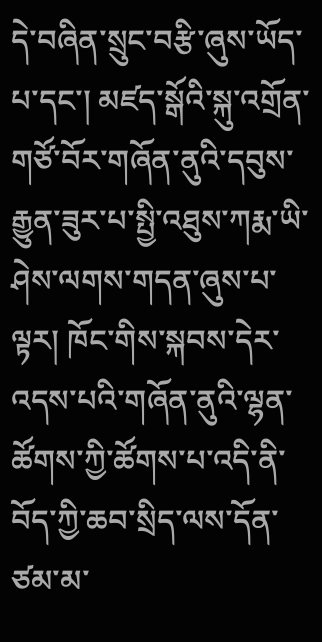དེ་བཞིན་སྲུང་བརྩི་ཞུས་ཡོད་པ་དང་། མཛད་སྒོའི་སྐུ་འགྲོན་གཙོ་བོར་གཞོན་ནུའི་དབུས་རྒྱུན་ཟུར་པ་སྤྱི་འཐུས་ཀརྨ་ཡི་ཤེས་ལགས་གདན་ཞུས་པ་ལྟར། ཁོང་གིས་སྐབས་དེར་འདས་པའི་གཞོན་ནུའི་ལྷན་ཚོགས་ཀྱི་ཚོགས་པ་འདི་ནི་བོད་ཀྱི་ཆབ་སྲིད་ལས་དོན་ཙམ་མ་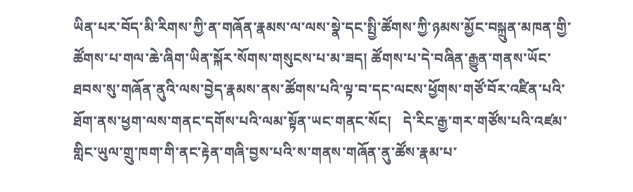ཡིན་པར་བོད་མི་རིགས་ཀྱི་ན་གཞོན་རྣམས་ལ་ལས་སྣེ་དང་སྤྱི་ཚོགས་ཀྱི་ཉམས་མྱོང་བསྐྲུན་མཁན་གྱི་ཚོགས་པ་གལ་ཆེ་ཞིག་ཡིན་སྐོར་སོགས་གསུངས་པ་མ་ཟད། ཚོགས་པ་དེ་བཞིན་རྒྱུན་གནས་ཡོང་ཐབས་སུ་གཞོན་ནུའི་ལས་བྱེད་རྣམས་ནས་ཚོགས་པའི་ལྟ་བ་དང་ལངས་ཕྱོགས་གཙོ་བོར་འཛིན་པའི་ཐོག་ནས་ཕྱག་ལས་གནང་དགོས་པའི་ལམ་སྟོན་ཡང་གནང་སོང།   དེ་རིང་རྒྱ་གར་གཙོས་པའི་འཛམ་གླིང་ཡུལ་གྲུ་ཁག་གི་ནང་རྟེན་གཞི་བྱས་པའི་ས་གནས་གཞོན་ནུ་ཚོས་རྣམ་པ་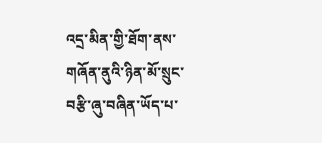འདྲ་མིན་གྱི་ཐོག་ནས་གཞོན་ནུའི་ཉིན་མོ་སྲུང་བརྩི་ཞུ་བཞིན་ཡོད་པ་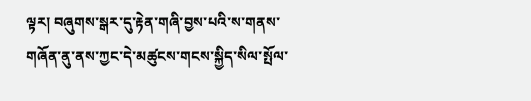ལྟར། བཞུགས་སྒར་དུ་རྟེན་གཞི་བྱས་པའི་ས་གནས་གཞོན་ནུ་ནས་ཀྱང་དེ་མཚུངས་གངས་སྐྱིད་སིལ་སྤོལ་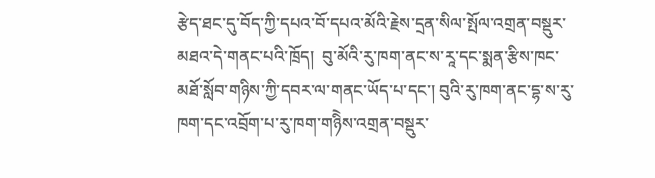རྩེད་ཐང་དུ་བོད་ཀྱི་དཔའ་བོ་དཔའ་མོའི་རྗེས་དྲན་སིལ་སྤོལ་འགྲན་བསྡུར་མཐའ་དེ་གནང་པའི་ཁྲོད།  བུ་མོའི་རུ་ཁག་ནང་ས་རཱ་དང་སྨན་རྩིས་ཁང་མཐོ་སློབ་གཉིས་ཀྱི་དབར་ལ་གནང་ཡོད་པ་དང་། བུའི་རུ་ཁག་ནང་དྷ་ས་རུ་ཁག་དང་འབྲོག་པ་རུ་ཁག་གཉིེས་འགྲན་བསྡུར་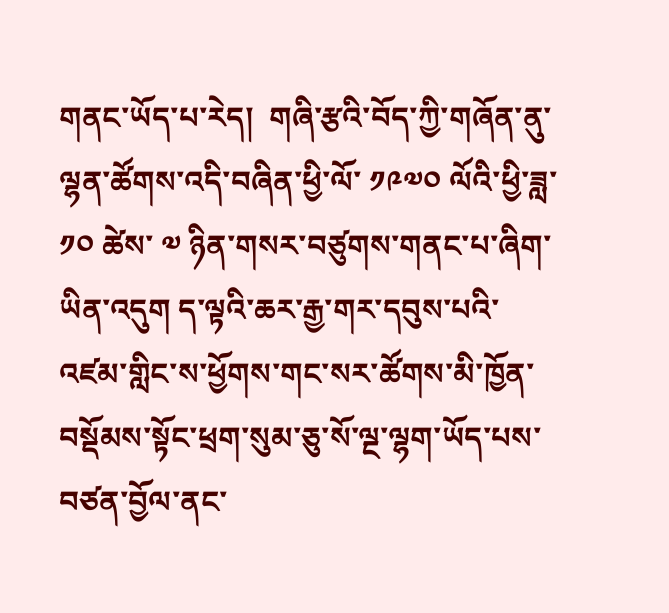གནང་ཡོད་པ་རེད།  གཞི་རྩའི་བོད་ཀྱི་གཞོན་ནུ་ལྷན་ཚོགས་འདི་བཞིན་ཕྱི་ལོ་ ༡༩༧༠ ལོའི་ཕྱི་ཟླ་ ༡༠ ཚེས་ ༧ ཉིན་གསར་བཙུགས་གནང་པ་ཞིག་ཡིན་འདུག ད་ལྟའི་ཆར་རྒྱ་གར་དབུས་པའི་འཛམ་གླིང་ས་ཕྱོགས་གང་སར་ཚོགས་མི་ཁྱོན་བསྡོམས་སྟོང་ཕྲག་སུམ་ཅུ་སོ་ལྔ་ལྷག་ཡོད་པས་བཙན་བྱོལ་ནང་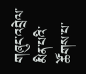གཞུང་འབྲེལ་མིན་པའི་ཚོགས་པ་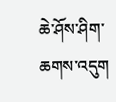ཆེ་ཤོས་ཤིག་ཆགས་འདུག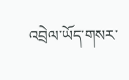འབྲེལ་ཡོད་གསར་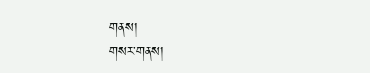གནས།
གསར་གནས།